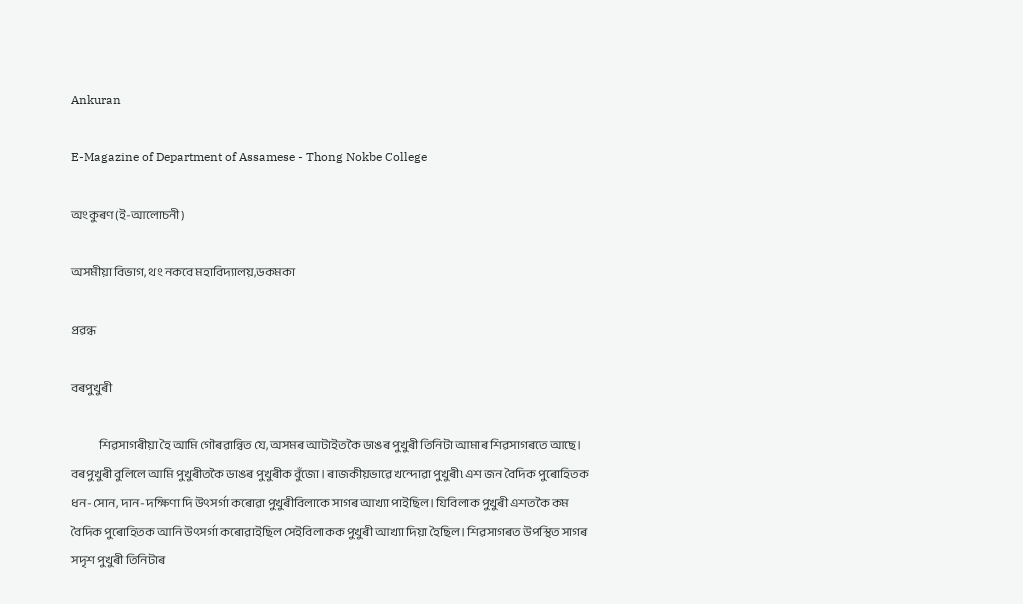Ankuran

E-Magazine of Department of Assamese - Thong Nokbe College

অংকুৰণ (ই-আলোচনী)

অসমীয়া বিভাগ, থং নকবে মহাবিদ্যালয়,ডকমকা

প্ৰৱন্ধ

বৰপুখুৰী

             শিৱসাগৰীয়া হৈ আমি গৌৰৱান্বিত যে, অসমৰ আটাইতকৈ ডাঙৰ পুখুৰী তিনিটা আমাৰ শিৱসাগৰতে আছে। বৰপুখুৰী বুলিলে আমি পুখুৰীতকৈ ডাঙৰ পুখুৰীক বুঁজো। ৰাজকীয়ভাৱে খন্দোৱা পুখুৰী৷ এশ জন বৈদিক পুৰোহিতক ধন-সোন, দান-দক্ষিণা দি উৎসৰ্গা কৰোৱা পুখুৰীবিলাকে সাগৰ আখ্যা পাইছিল। যিবিলাক পুখুৰী এশতকৈ কম বৈদিক পুৰোহিতক আনি উৎসৰ্গা কৰোৱাইছিল সেইবিলাকক পুখুৰী আখ্যা দিয়া হৈছিল। শিৱসাগৰত উপস্থিত সাগৰ সদৃশ পুখুৰী তিনিটাৰ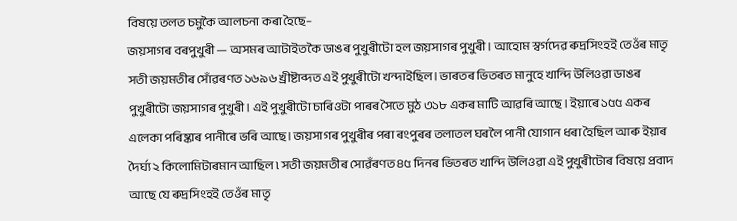বিষয়ে তলত চমুকৈ আলচনা কৰা হৈছে–
জয়সাগৰ বৰপুখুৰী — অসমৰ আটাইতকৈ ডাঙৰ পুখুৰীটো হল জয়সাগৰ পুখুৰী। আহোম স্বৰ্গদেৱ ৰুদ্ৰসিংহই তেওঁৰ মাতৃ সতী জয়মতীৰ সোঁৱৰণত ১৬৯৬ খ্ৰীষ্টাব্দত এই পুখুৰীটো খন্দাইছিল। ভাৰতৰ ভিতৰত মানুহে খান্দি উলিওৱা ডাঙৰ পুখুৰীটো জয়সাগৰ পুখুৰী। এই পুখুৰীটো চাৰিওটা পাৰৰ সৈতে মুঠ ৩১৮ একৰ মাটি আৱৰি আছে । ইয়াৰে ১৫৫ একৰ এলেকা পৰিষ্কাৰ পানীৰে ভৰি আছে। জয়সাগৰ পুখুৰীৰ পৰা ৰংপুৰৰ তলাতল ঘৰলৈ পানী যোগান ধৰা হৈছিল আৰু ইয়াৰ দৈৰ্ঘ্য ২ কিলোমিটাৰমান আছিল ৷ সতী জয়মতীৰ সোৱঁৰণত ৪৫ দিনৰ ভিতৰত খান্দি উলিওৱা এই পুখুৰীটোৰ বিষয়ে প্ৰবাদ আছে যে ৰুদ্ৰসিংহই তেওঁৰ মাতৃ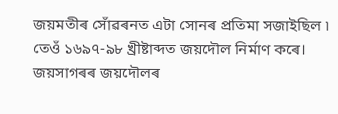জয়মতীৰ সোঁৱৰনত এটা সোনৰ প্ৰতিমা সজাইছিল ৷ তেওঁ ১৬৯৭-৯৮ খ্ৰীষ্টাব্দত জয়দৌল নিৰ্মাণ কৰে। জয়সাগৰৰ জয়দৌলৰ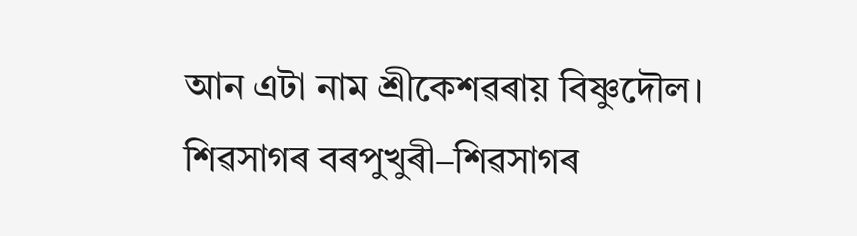আন এটা নাম শ্ৰীকেশৱৰায় বিষ্ণুদৌল।
শিৱসাগৰ বৰপুখুৰী–শিৱসাগৰ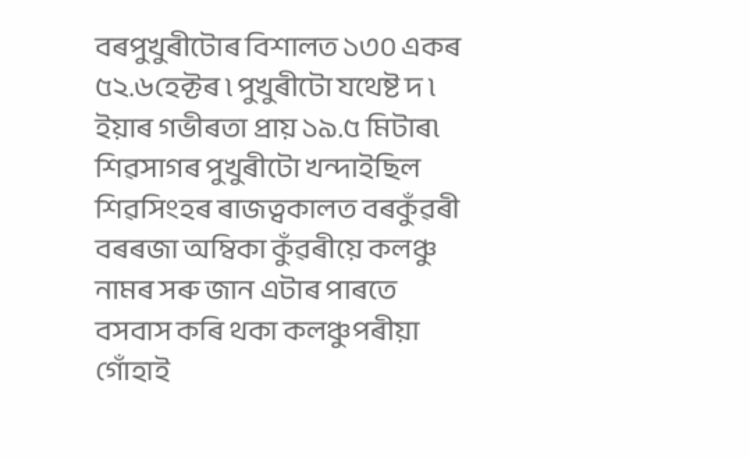বৰপুখুৰীটোৰ বিশালত ১৩০ একৰ ৫২.৬হেক্টৰ ৷ পুখুৰীটো যথেষ্ট দ ৷ ইয়াৰ গভীৰতা প্ৰায় ১৯.৫ মিটাৰ৷ শিৱসাগৰ পুখুৰীটো খন্দাইছিল শিৱসিংহৰ ৰাজত্বকালত বৰকুঁৱৰী বৰৰজা অম্বিকা কুঁৱৰীয়ে কলঞ্চু নামৰ সৰু জান এটাৰ পাৰতে বসবাস কৰি থকা কলঞ্চুপৰীয়া গোঁহাই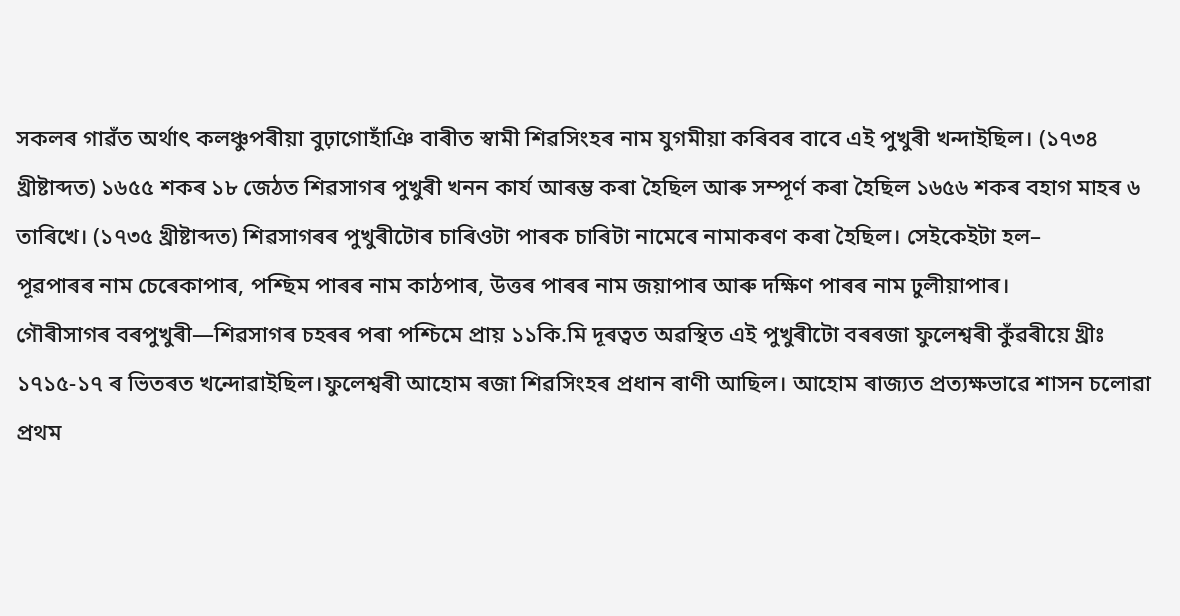সকলৰ গাৱঁত অৰ্থাৎ কলঞ্চুপৰীয়া বুঢ়াগোহাঁঞি বাৰীত স্বামী শিৱসিংহৰ নাম যুগমীয়া কৰিবৰ বাবে এই পুখুৰী খন্দাইছিল। (১৭৩৪ খ্ৰীষ্টাব্দত) ১৬৫৫ শকৰ ১৮ জেঠত শিৱসাগৰ পুখুৰী খনন কাৰ্য আৰম্ভ কৰা হৈছিল আৰু সম্পূৰ্ণ কৰা হৈছিল ১৬৫৬ শকৰ বহাগ মাহৰ ৬ তাৰিখে। (১৭৩৫ খ্ৰীষ্টাব্দত) শিৱসাগৰৰ পুখুৰীটোৰ চাৰিওটা পাৰক চাৰিটা নামেৰে নামাকৰণ কৰা হৈছিল। সেইকেইটা হল–
পূৱপাৰৰ নাম চেৰেকাপাৰ, পশ্ছিম পাৰৰ নাম কাঠপাৰ, উত্তৰ পাৰৰ নাম জয়াপাৰ আৰু দক্ষিণ পাৰৰ নাম ঢুলীয়াপাৰ।
গৌৰীসাগৰ বৰপুখুৰী—শিৱসাগৰ চহৰৰ পৰা পশ্চিমে প্ৰায় ১১কি.মি দূৰত্বত অৱস্থিত এই পুখুৰীটো বৰৰজা ফুলেশ্বৰী কুঁৱৰীয়ে খ্ৰীঃ ১৭১৫-১৭ ৰ ভিতৰত খন্দোৱাইছিল।ফুলেশ্বৰী আহোম ৰজা শিৱসিংহৰ প্ৰধান ৰাণী আছিল। আহোম ৰাজ্যত প্ৰত্যক্ষভাৱে শাসন চলোৱা প্ৰথম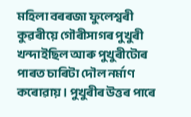মহিলা বৰৰজা ফুলেশ্বৰী কুৱৰীয়ে গৌৰীসাগৰ পুখুৰী খন্দাইছিল আৰু পুখুৰীটোৰ পাৰত চাৰিটা দৌল নৰ্মাণ কৰোৱায়। পুখুৰীৰ উত্তৰ পাৰে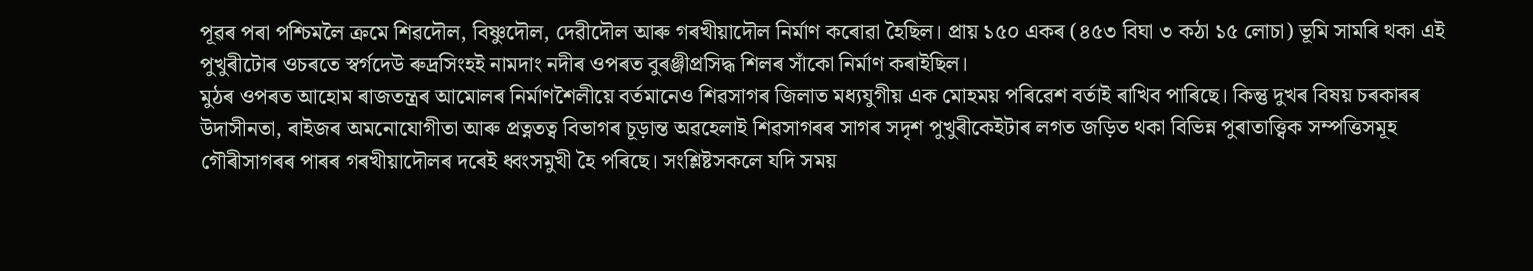পূৱৰ পৰা পশ্চিমলৈ ক্ৰমে শিৱদৌল, বিষ্ণুদৌল, দেৱীদৌল আৰু গৰখীয়াদৌল নিৰ্মাণ কৰোৱা হৈছিল। প্ৰায় ১৫০ একৰ (৪৫৩ বিঘা ৩ কঠা ১৫ লোচা) ভূমি সামৰি থকা এই পুখুৰীটোৰ ওচৰতে স্বৰ্গদেউ ৰুদ্ৰসিংহই নামদাং নদীৰ ওপৰত বুৰঞ্জীপ্ৰসিদ্ধ শিলৰ সাঁকো নিৰ্মাণ কৰাইছিল।
মুঠৰ ওপৰত আহোম ৰাজতন্ত্ৰৰ আমোলৰ নিৰ্মাণশৈলীয়ে বৰ্তমানেও শিৱসাগৰ জিলাত মধ্যযুগীয় এক মোহময় পৰিৱেশ বৰ্তাই ৰাখিব পাৰিছে। কিন্তু দুখৰ বিষয় চৰকাৰৰ উদাসীনতা, ৰাইজৰ অমনোযোগীতা আৰু প্ৰত্নতত্ব বিভাগৰ চূড়ান্ত অৱহেলাই শিৱসাগৰৰ সাগৰ সদৃশ পুখুৰীকেইটাৰ লগত জড়িত থকা বিভিন্ন পুৰাতাত্ত্বিক সম্পত্তিসমূহ গৌৰীসাগৰৰ পাৰৰ গৰখীয়াদৌলৰ দৰেই ধ্বংসমুখী হৈ পৰিছে। সংশ্লিষ্টসকলে যদি সময়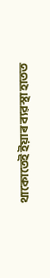থাকোতেই ইয়াৰ ব্যৱস্থা হাতত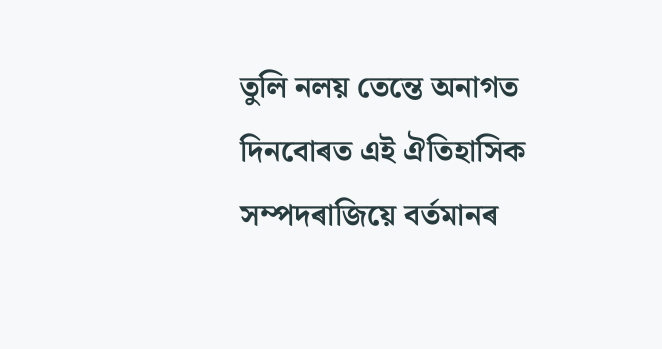তুলি নলয় তেন্তে অনাগত দিনবোৰত এই ঐতিহাসিক সম্পদৰাজিয়ে বৰ্তমানৰ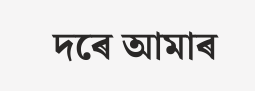দৰে আমাৰ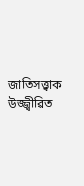জাতিসত্ত্বাক উজ্জ্বীৱিত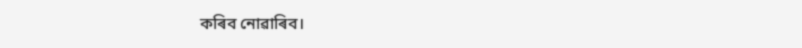কৰিব নোৱাৰিব।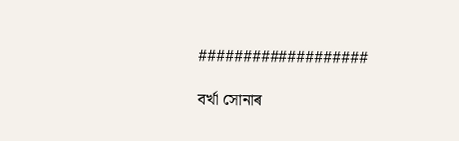###################

বৰ্খা সোনাৰ